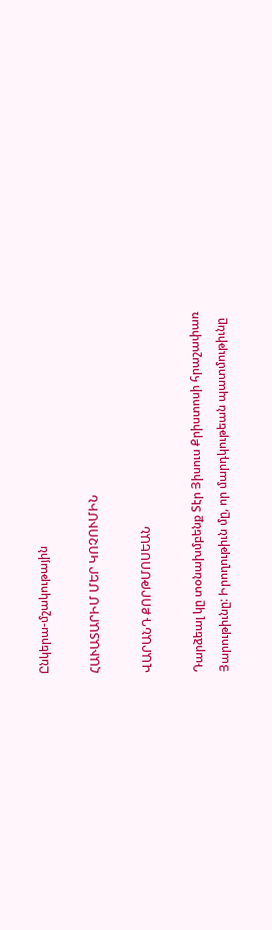Ընկերա-մշակութային

ՀԱՒԱՏԱՐԻՄ ՄԵՐ ԿՈՉՈՒՄԻՆ

ՎԱՐԱՆԴ ՔՈՐԹՄՈՍԵԱՆ

Դարձեալ կը տօնախմբենք Տէր Յիսուս Քրիստոսի հրաշափառ Յարութիւնը: Իրողութիւն մը, որ մարդկութեան պատմութիւնը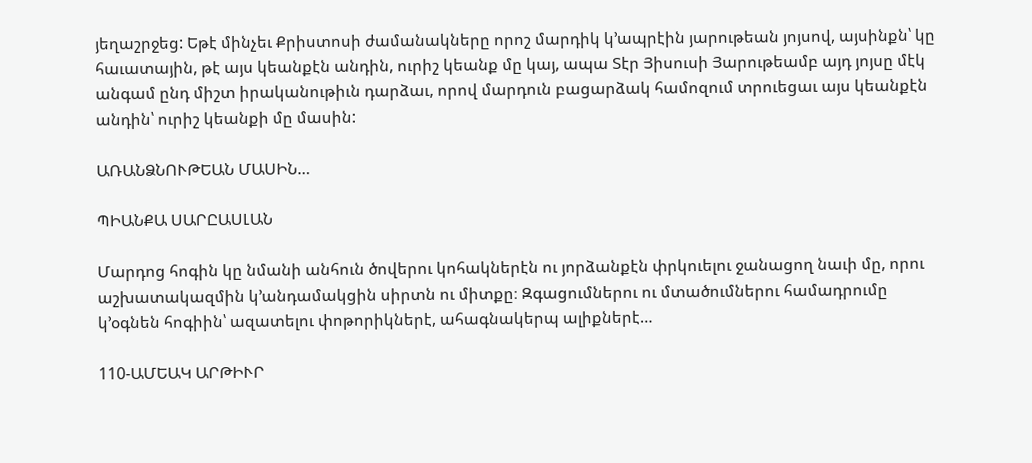յեղաշրջեց: Եթէ մինչեւ Քրիստոսի ժամանակները որոշ մարդիկ կ՚ապրէին յարութեան յոյսով, այսինքն՝ կը հաւատային, թէ այս կեանքէն անդին, ուրիշ կեանք մը կայ, ապա Տէր Յիսուսի Յարութեամբ այդ յոյսը մէկ անգամ ընդ միշտ իրականութիւն դարձաւ, որով մարդուն բացարձակ համոզում տրուեցաւ այս կեանքէն անդին՝ ուրիշ կեանքի մը մասին:

ԱՌԱՆՁՆՈՒԹԵԱՆ ՄԱՍԻՆ…

ՊԻԱՆՔԱ ՍԱՐԸԱՍԼԱՆ

Մարդոց հոգին կը նմանի անհուն ծովերու կոհակներէն ու յորձանքէն փրկուելու ջանացող նաւի մը, որու աշխատակազմին կ՚անդամակցին սիրտն ու միտքը։ Զգացումներու ու մտածումներու համադրումը կ՚օգնեն հոգիին՝ ազատելու փոթորիկներէ, ահագնակերպ ալիքներէ…

110-ԱՄԵԱԿ ԱՐԹԻՒՐ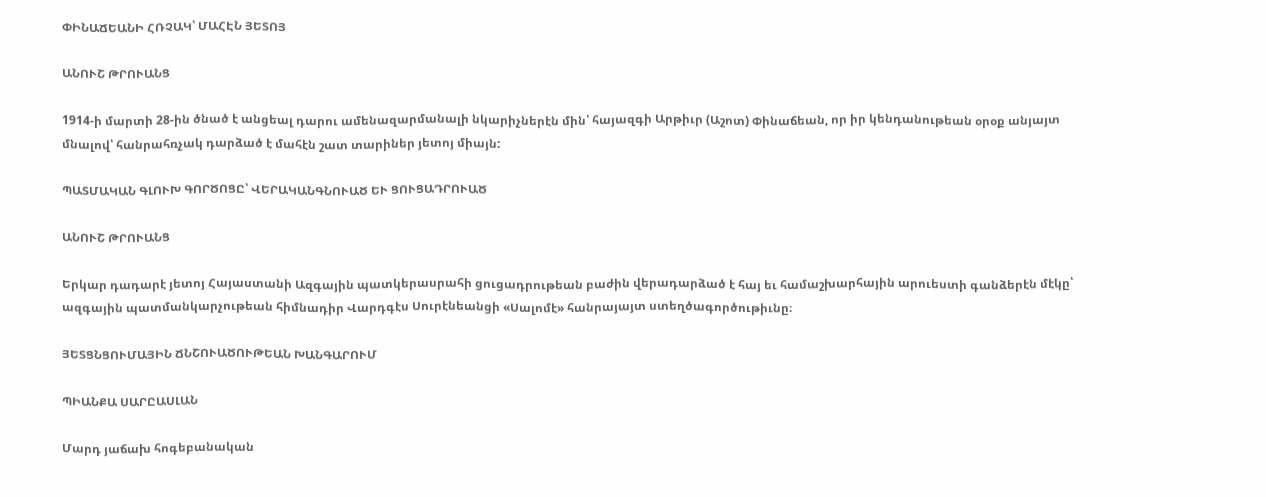ՓԻՆԱՃԵԱՆԻ ՀՌՉԱԿ՝ ՄԱՀԷՆ ՅԵՏՈՅ

ԱՆՈՒՇ ԹՐՈՒԱՆՑ

1914-ի մարտի 28-ին ծնած է անցեալ դարու ամենազարմանալի նկարիչներէն մին՝ հայազգի Արթիւր (Աշոտ) Փինաճեան, որ իր կենդանութեան օրօք անյայտ մնալով՝ հանրահռչակ դարձած է մահէն շատ տարիներ յետոյ միայն:

ՊԱՏՄԱԿԱՆ ԳԼՈՒԽ ԳՈՐԾՈՑԸ՝ ՎԵՐԱԿԱՆԳՆՈՒԱԾ ԵՒ ՑՈՒՑԱԴՐՈՒԱԾ

ԱՆՈՒՇ ԹՐՈՒԱՆՑ

Երկար դադարէ յետոյ Հայաստանի Ազգային պատկերասրահի ցուցադրութեան բաժին վերադարձած է հայ եւ համաշխարհային արուեստի գանձերէն մէկը՝ ազգային պատմանկարչութեան հիմնադիր Վարդգէս Սուրէնեանցի «Սալոմէ» հանրայայտ ստեղծագործութիւնը։

ՅԵՏՑՆՑՈՒՄԱՅԻՆ ՃՆՇՈՒԱԾՈՒԹԵԱՆ ԽԱՆԳԱՐՈՒՄ

ՊԻԱՆՔԱ ՍԱՐԸԱՍԼԱՆ

Մարդ յաճախ հոգեբանական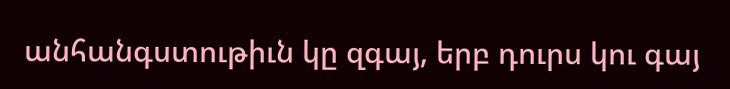անհանգստութիւն կը զգայ, երբ դուրս կու գայ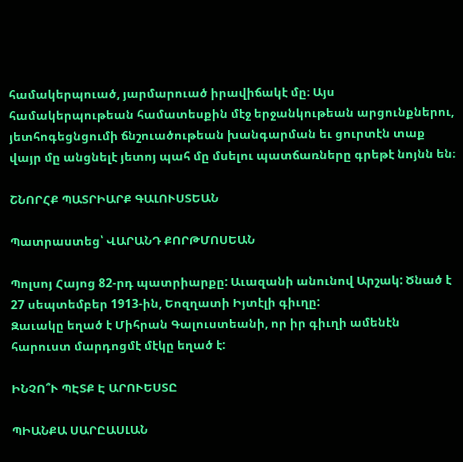համակերպուած, յարմարուած իրավիճակէ մը։ Այս համակերպութեան համատեսքին մէջ երջանկութեան արցունքներու, յետհոգեցնցումի ճնշուածութեան խանգարման եւ ցուրտէն տաք վայր մը անցնելէ յետոյ պահ մը մսելու պատճառները գրեթէ նոյնն են։

ՇՆՈՐՀՔ ՊԱՏՐԻԱՐՔ ԳԱԼՈՒՍՏԵԱՆ

Պատրաստեց՝ ՎԱՐԱՆԴ ՔՈՐԹՄՈՍԵԱՆ

Պոլսոյ Հայոց 82-րդ պատրիարքը: Աւազանի անունով Արշակ: Ծնած է 27 սեպտեմբեր 1913-ին, Եոզղատի Իյտէլի գիւղը:
Զաւակը եղած է Միհրան Գալուստեանի, որ իր գիւղի ամենէն հարուստ մարդոցմէ մէկը եղած է:

ԻՆՉՈ՞Ւ ՊԷՏՔ Է ԱՐՈՒԵՍՏԸ

ՊԻԱՆՔԱ ՍԱՐԸԱՍԼԱՆ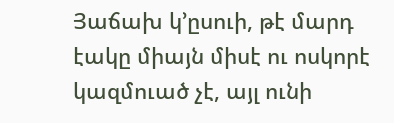Յաճախ կ՚ըսուի, թէ մարդ էակը միայն միսէ ու ոսկորէ կազմուած չէ, այլ ունի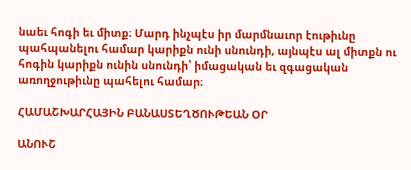նաեւ հոգի եւ միտք։ Մարդ ինչպէս իր մարմնաւոր էութիւնը պահպանելու համար կարիքն ունի սնունդի, այնպէս ալ միտքն ու հոգին կարիքն ունին սնունդի՝ իմացական եւ զգացական առողջութիւնը պահելու համար։

ՀԱՄԱՇԽԱՐՀԱՅԻՆ ԲԱՆԱՍՏԵՂԾՈՒԹԵԱՆ ՕՐ

ԱՆՈՒՇ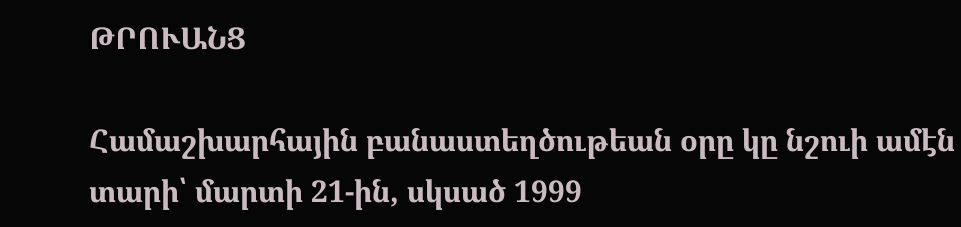ԹՐՈՒԱՆՑ

Համաշխարհային բանաստեղծութեան օրը կը նշուի ամէն տարի՝ մարտի 21-ին, սկսած 1999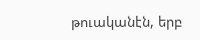թուականէն, երբ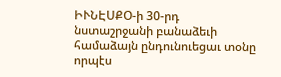ԻՒՆԷՍՔՕ-ի 30-րդ նստաշրջանի բանաձեւի համաձայն ընդունուեցաւ տօնը որպէս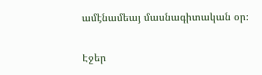ամէնամեայ մասնագիտական օր։

Էջեր